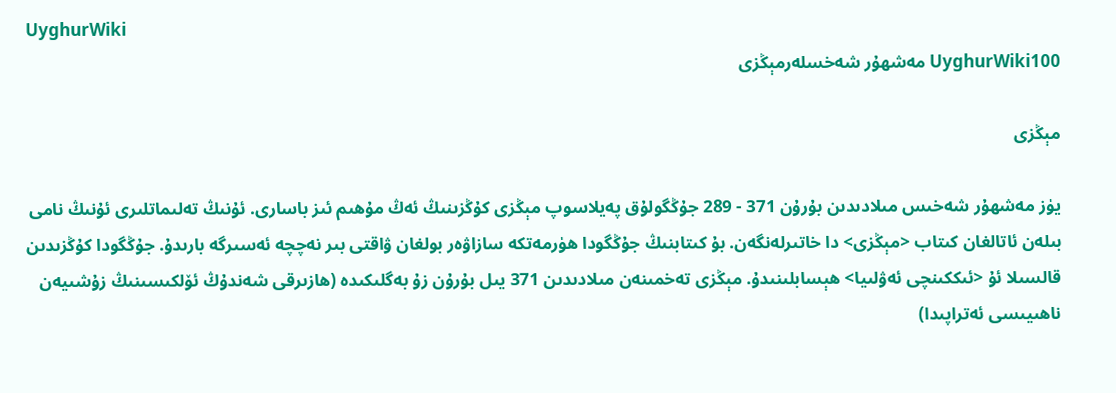UyghurWiki
UyghurWiki100 مەشھۇر شەخسلەرمېڭزى

مېڭزى

يۈز مەشھۇر شەخىس مىلادىدىن بۇرۇن 371 - 289 جۇڭگولۇق پەيلاسوپ مېڭزى كۇڭزىنىڭ ئەڭ مۇھىم ئىز باسارى. ئۇنىڭ تەلىماتلىرى ئۇنىڭ نامى بىلەن ئاتالغان كىتاب <مېڭزى> دا خاتىرلەنگەن. بۇ كىتابنىڭ جۇڭگودا ھۈرمەتكە سازاۋەر بولغان ۋاقتى بىر نەچچە ئەسىرگە بارىدۇ. جۇڭگودا كۇڭزىدىن قالسىلا ئۇ <ئىككىنچى ئەۋلىيا> ھېسابلىنىدۇ. مېڭزى تەخمىنەن مىلادىدىن 371 يىل بۇرۇن زۇ بەگلىكىدە (ھازىرقى شەندۇڭ ئۆلكىسىنىڭ زۇشىيەن ناھىيىسى ئەتراپىدا)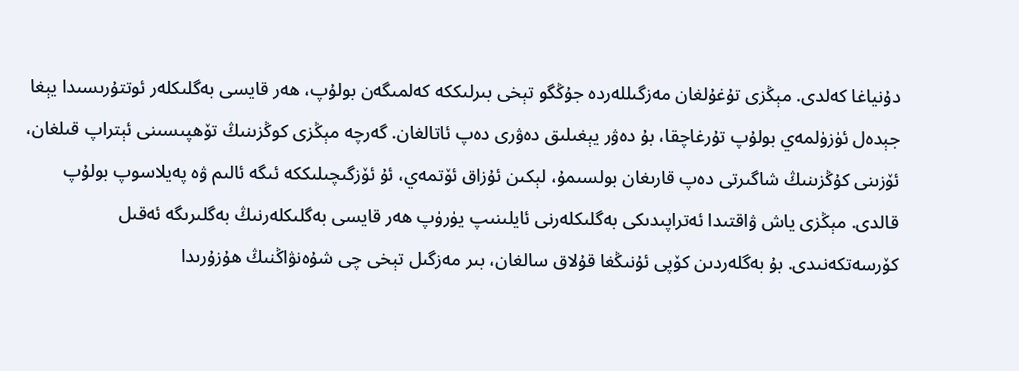دۇنياغا كەلدى. مېڭزى تۇغۇلغان مەزگىللەردە جۇڭگو تېخى بىرلىككە كەلمىگەن بولۇپ، ھەر قايسى بەگلىكلەر ئوتتۇرىسىدا يېغا جېدەل ئۈزۈلمەي بولۇپ تۇرغاچقا، بۇ دەۋر يېغىلىق دەۋرى دەپ ئاتالغان. گەرچە مېڭزى كوڭزىنىڭ تۆھپىسىنى ئېتراپ قىلغان، ئۆزىنى كۇڭزىنىڭ شاگىرتى دەپ قارىغان بولسىمۇ، لېكىن ئۇزاق ئۆتمەي، ئۇ ئۆزگىچىلىككە ئىگە ئالىم ۋە پەيلاسوپ بولۇپ قالدى. مېڭزى ياش ۋاقتىدا ئەتراپىدىكى بەگلىكلەرنى ئايلىنىپ يۈرۈپ ھەر قايسى بەگلىكلەرنىڭ بەگلىرىگە ئەقىل كۆرسەتكەنىدى. بۇ بەگلەردىن كۆپى ئۇنىڭغا قۇلاق سالغان، بىر مەزگىل تېخى چى شۇەنۋاڭنىڭ ھۇزۇرىدا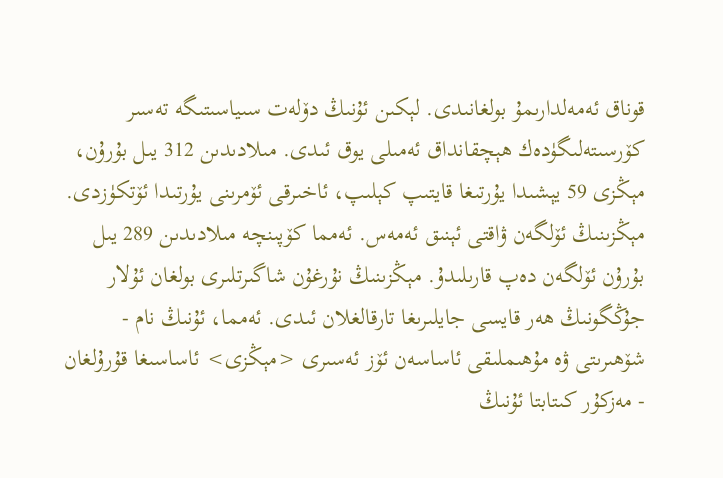قوناق ئەمەلدارىمۇ بولغانىدى. لېكىن ئۇنىڭ دۆلەت سىياسىتىگە تەسىر كۆرسىتەلىگۈدەك ھېچقانداق ئەمىلى يوق ئىدى. مىلادىدىن 312 يىل بۇرۇن، مېڭزى 59 يېشىدا يۇرتىغا قايتىپ كېلىپ، ئاخىرقى ئۆمرىنى يۇرتىدا ئۆتكۈزدى. مېڭزىنىڭ ئۆلگەن ۋاقتى ئېنىق ئەمەس. ئەمما كۆپىنچە مىلادىدىن 289 يىل بۇرۇن ئۆلگەن دەپ قارىلىدۇ. مېڭزىنىڭ نۇرغۇن شاگىرتلىرى بولغان ئۇلار جۇڭگونىڭ ھەر قايسى جايلىرىغا تارقالغلان ئىدى. ئەمما، ئۇنىڭ نام - شۆھىرىتى ۋە مۇھىملىقى ئاساسەن ئۆز ئەسىرى <مېڭزى> ئاساسىغا قۇرۇلغان - مەزكۇر كىتابتا ئۇنىڭ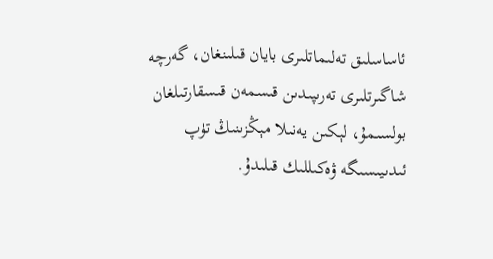ئاساسلىق تەلىماتلىرى بايان قىلىنغان، گەرچە شاگىرتلىرى تەرىپىدىن قىسمەن قىسقارتىلغان بولسىمۇ، لېكىن يەنىلا مېڭزىنىڭ تۈپ ئىدىيىسىگە ۋەكىللىك قىلىدۇ.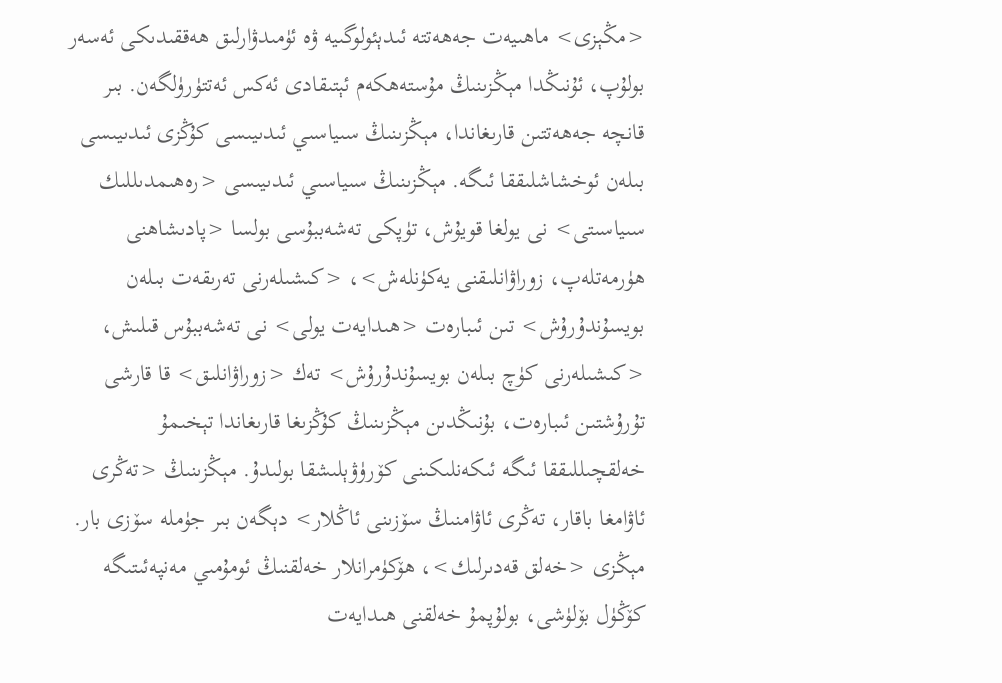<مڭېزى> ماھىيەت جەھەتتە ئىدېئولوگىيە ۋە ئۈمىدۋارلىق ھەققىدىكى ئەسەر بولۇپ، ئۇنىڭدا مېڭزىنىڭ مۇستەھكەم ئېتىقادى ئەكس ئەتتۈرۈلگەن. بىر قانچە جەھەتتىن قارىغاندا، مېڭزىنىڭ سىياسىي ئىدىيىسى كۇڭزى ئىدىيىسى بىلەن ئوخشاشلىققا ئىگە. مېڭزىنىڭ سىياسىي ئىدىيىسى <رەھىمدىللىك سىياسىتى> نى يولغا قويۇش، تۈپكى تەشەببۇسى بولسا <پادىشاھنى ھۈرمەتلەپ، زوراۋانلىقنى يەكۈنلەش>، <كىشىلەرنى تەرىقەت بىلەن بويسۇندۇرۇش> تىن ئىبارەت <ھىدايەت يولى> نى تەشەببۇس قىلىش، <كىشىلەرنى كۈچ بىلەن بويسۇندۇرۇش> تەك <زوراۋانلىق> قا قارشى تۇرۇشتىن ئىبارەت، بۇنىڭدىن مېڭزىنىڭ كۇڭزىغا قارىغاندا تېخىمۇ خەلقچىللىققا ئىگە ئىكەنلىكىنى كۆرۈۋېلىشقا بولىدۇ. مېڭزىنىڭ <تەڭرى ئاۋامغا باقار، تەڭرى ئاۋامنىڭ سۆزىنى ئاڭلار> دېگەن بىر جۈملە سۆزى بار. مېڭزى <خەلق قەدىرلىك>، ھۆكۈمرانلار خەلقنىڭ ئومۇمىي مەنپەئىتىگە كۆڭۈل بۆلۈشى، بولۇپمۇ خەلقنى ھىدايەت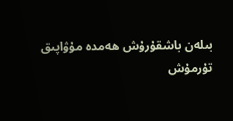بىلەن باشقۇرۇش ھەمدە مۇۋاپىق تۇرمۇش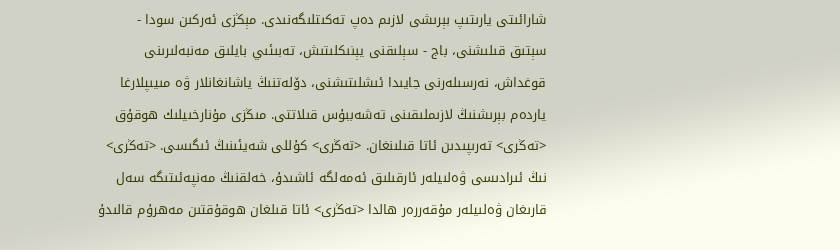شارائىتى يارىتىپ بېرىشى لازىم دەپ تەكىتلىگەنىدى. مېڭزى ئەركىن سودا - سېتىق قىلىشنى، باج - سېلىقنى يېنىكلىتىش، تەبىئىي بايلىق مەنبەلىرىنى قوغداش، نەرسىلەرنى جايىدا ئىشلىتىشنى، دۆلەتنىڭ ياشانغانلار ۋە مىيىپلارغا ياردەم بېرىشنىڭ لازىملىقىنى تەشەببۇس قىلاتتى. مىڭزى مۇنارخىيلىك ھوقۇق <تەڭرى> تەرىپىدىن ئاتا قىلىنغان. <تەڭرى> كۇللى شەيئىنىڭ ئىگىسى. <تەڭرى> نىڭ ئىرادىسى ۋەلىيلەر ئارقىلىق ئەمەلگە ئاشىدۇ، خەلقنىڭ مەنپەئىتىگە سەل قارىغان ۋەلىيلەر مۇقەررەر ھالدا <تەڭرى> ئاتا قىلغان ھوقۇقتىن مەھرۇم قالىدۇ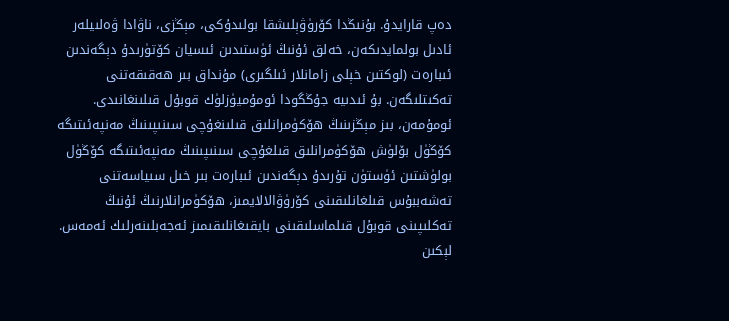دەپ قارايدۇ. بۇنىڭدا كۆرۈۋېلىشقا بولىدۇكى، مېڭزى، ناۋادا ۋەلىيلەر ئادىل بولمايدىكەن، خەلق ئۇنىڭ ئۈستىدىن ئىسيان كۆتۈرىدۇ دېگەندىن ئىبارەت (لوكتىن خېلى زامانلار ئىلگىرى) مۇنداق بىر ھەقىقەتنى تەكىتلىگەن. بۇ ئىدىيە جۇڭگودا ئومۇميۈزلۈك قوبۇل قىلىنغانىدى. ئومۇمەن، بىز مېڭزىنىڭ ھۆكۈمرانلىق قىلىنغۇچى سىنىپىنىڭ مەنپەئىتىگە كۆڭۈل بۆلۈش ھۆكۈمرانلىق قىلغۇچى سىنىپىنىڭ مەنپەئىتىگە كۆڭۈل بولۈشتىن ئۈستۈن تۇرىدۇ دېگەندىن ئىبارەت بىر خىل سىياسەتنى تەشەببۇس قىلغانلىقىنى كۆرۈۋالالايمىز، ھۆكۈمرانلارنىڭ ئۇنىڭ تەكلىپىنى قوبۇل قىلماسلىقىنى بايقىغانلىقىمىز ئەجەبلىنەرلىك ئەمەس. لېكىن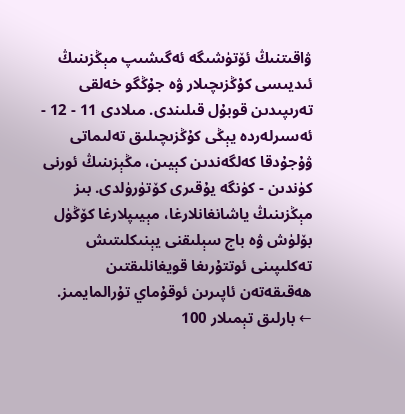ۋاقىتنىڭ ئۆتۈشىگە ئەگىشىپ مېڭزىنىڭ ئىديىسى كۇڭزىچىلار ۋە جۇڭگو خەلقى تەرىپىدىن قوبۇل قىلىندى. مىلادى 11 - 12 - ئەسىرلەردە يېڭى كۇڭزىچىلىق تەلىماتى ۋۇجۇدقا كەلگەندىن كېيىن، مڭېزىنىڭ ئورنى كۈندىن - كۈنگە يۇقىرى كۆتۈرۈلدى. بىز مېڭزىنىڭ ياشانغانلارغا، مېيىپلارغا كۆڭۈل بۆلۈش ۋە باج سېلىقنى يېنىكلىتىش تەكلىپىنى ئوتتۇرىغا قويغانلىقتىن ھەقىقەتەن ئاپىرىن ئوقۇماي تۇرالمايمىز.
← بارلىق تېمىلار 100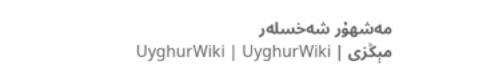مەشھۇر شەخسلەر
مېڭزى | UyghurWiki | UyghurWiki